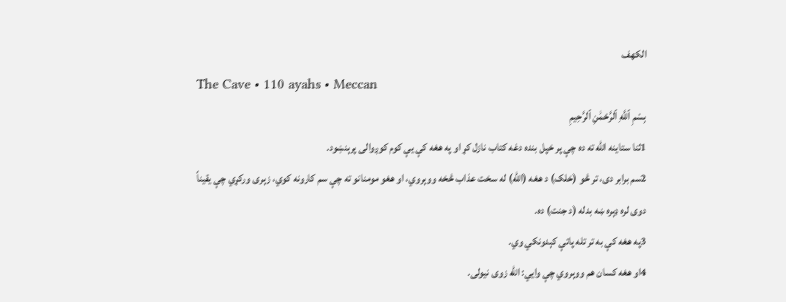الكهف
The Cave • 110 ayahs • Meccan
بِسْمِ ٱللَّهِ ٱلرَّحْمَٰنِ ٱلرَّحِيمِ
1ثنا ستاينه الله ته ده چې پر خپل بنده دغه كتاب نازل كړ او په هغه كې يې كوم كوږوالى پرېنښود.
2سم برابر دى، تر څو (خلک) د هغه (الله) له سخت عذاب څخه ووېروي، او هغو مومنانو ته چې سم كارونه كوي، زېرى وركړي چې يقيناً دوى لره ډېره ښه بدله (د جنت) ده.
3په هغه كې به تر تله پاتې کېدونكي وي.
4او هغه كسان هم ووېروي چې وايي: الله زوى نیولی.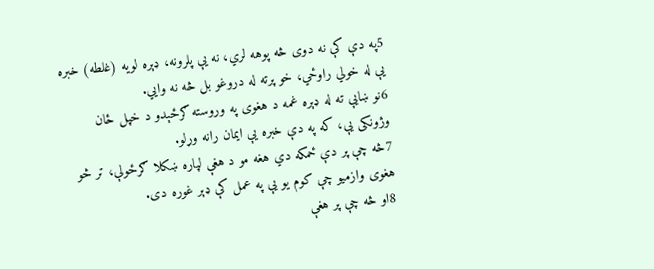5په دې كې نه دوى څه پوهه لري، نه يې پلرونه، ډېره لويه (غلطه) خبره يې له خولي راوځي، خو پرته له دروغو بل څه نه وايي.
6نو ښايې ته له ډېره غمه د هغوى په وروسته ګرځېدو د خپل ځان وژونكى يې، كه په دې خبره يې ايمان رانه وړلو.
7څه چې پر دې ځمكه دي هغه مو د هغې لپاره ښكلا ګرځولې، تر څو هغوى وازميو چې كوم يو يې په عمل كې ډېر غوره دى.
8او څه چې پر هغې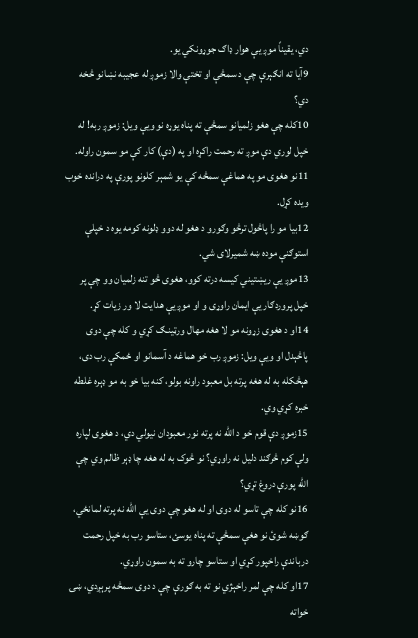دي، يقيناً موږ يې هوار ډاګ جوړونكي يو.
9آيا ته انګېرې چې د سمڅې او تختې والا زموږ له عجيبه نښانو څخه دي؟
10كله چې هغو زلميانو سمڅې ته پناه يوړه نو ويې ويل: زموږ ربه! له خپل لوري دې موږ ته رحمت راكړه او په (دې) كار كې مو سمون راوله.
11نو هغوى مو په هماغې سمڅه كې یو شمېر كلونو پورې په درانده خوب ويده كړل.
12بيا مو را پاڅول ترڅو وګورو د هغو له دوو ډلونه كومه يوه د خپلې استوګنې موده ښه شميرلاى شي.
13موږ یې ریښتیني کیسه درته کوو، هغوى څو تنه زلميان وو چې پر خپل پروردګار يې ايمان راوړى و او موږ یې هدايت لا ور زیات کړ.
14او د هغوى زړونه مو لا هغه مهال ورټينـګ كړي و كله چې دوى پاڅېدل او ويې ويل: زموږ رب خو هماغه د آسمانو او ځمكې رب دى، هېڅكله به له هغه پرته بل معبود راونه بولو، كنه بيا خو به مو ډېره غلطه خبره كړي وي.
15زموږ دې قوم خو د الله نه پرته نور معبودان نيولي دي، د هغوى لپاره ولې كوم څرګند دليل نه راوړي؟ نو څوک به له هغه چا ډېر ظالم وي چې الله پورې دروغ تړي؟
16نو كله چې تاسو له دوى او له هغو چې دوى يې الله نه پرته لمانځي، ګوښه شوئ نو هغې سمڅې ته پناه يوسئ، ستاسو رب به خپل رحمت درباندې راخپور كړي او ستاسو چارو ته به سمون راوړي.
17او كله چې لمر راخېژي نو ته به ګورې چې د دوى سمڅه پرېږدي، ښۍ خواته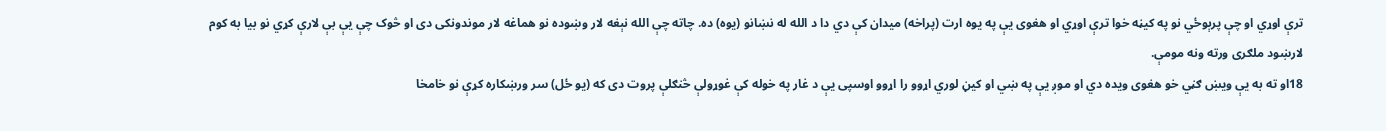ترې اوړي او چې پرېوځي نو په كيڼه خوا ترې اوړي او هغوى يې په يوه ارت (پراخه) ميدان كې دي دا د الله له نښانو (يوه) ده. چاته چې الله نېغه لار وښوده نو هماغه لار موندونكى دى او څوک چې یې بې لارې كړي نو بيا به كوم لارښود ملګرى ورته ونه مومې.
18او ته به يې ويښ ګڼي خو هغوى ويده دي او موږ يې په ښي او كيڼ لوري اړوو را اړوو اوسپى يې د غار په خوله كې غوړولې څنګلې پروت دى كه (يو ځل) سر ورښكاره كړې نو خامخا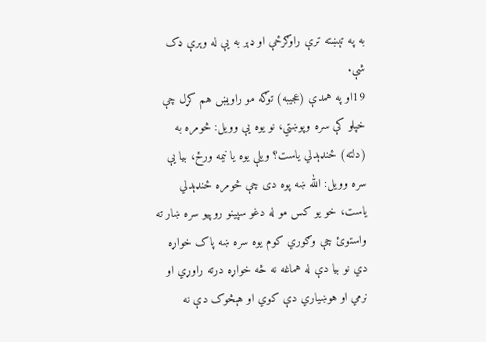به په تېښته ترې راوګرځې او ډېر به يې له وېرې ډک شې.
19او په همدې (عجيبه) توګه مو راويښ هم كړل چې خپلو كې سره وپوښتي، نو يوه يې وويل: څومره به (دلته) ځنډېدلي ياست؟ ويلې يوه يا نيمه ورځ، بيا يې سره وويل: الله ښه پوه دى چې څومره ځنډېدلي ياست، خو يو كس مو له دغو سپينو روپيو سره ښار ته واستوئ چې وګوري كوم يوه سره ښه پاک خواړه دي نو بيا دې له هماغه نه څه خواړه درته راوړي او نرمي او هوښياري دې كوي او هېڅوک دې نه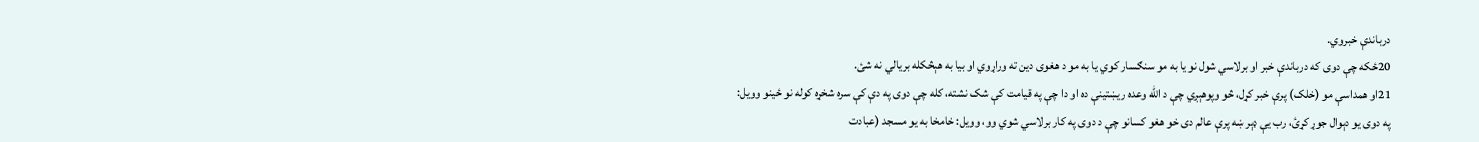درباندې خبروي.
20ځكه چې دوى كه درباندې خبر او برلاسي شول نو يا به مو سنګسار كوي يا به مو د هغوى دين ته وراړوي او بيا به هېڅكله بريالي نه شئ.
21او همداسې مو (خلک) پرې خبر كړل، څو وپوهېږي چې د الله وعده ریښتينې ده او دا چې په قيامت كې شک نشته، كله چې دوى په دې كې سره شخړه كوله نو ځينو وويل: په دوى يو دېوال جوړ كړئ، رب يې ډېر ښه پرې عالم دى خو هغو كسانو چې د دوى په كار برلاسي شوي وو، وويل: خامخا به يو مسجد (عبادت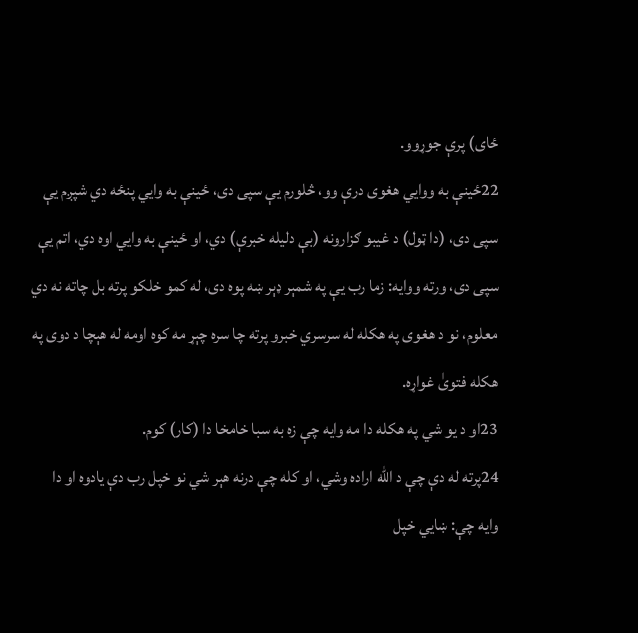ځاى) پرې جوړوو.
22ځينې به ووايي هغوى درې وو، څلورم يې سپى دى، ځينې به وايي پنځه دي شپږم يې سپى دى، (دا ټول) د غیبو ګزارونه (بې دليله خبرې) دي، او ځينې به وايي اوه دي، اتم يې سپى دى، ورته ووايه: زما رب يې په شمېر ډېر ښه پوه دى، له كمو خلكو پرته بل چاته نه دي معلوم، نو د هغوى په هكله له سرسري خبرو پرته چا سره چېړ مه كوه اومه له هېچا د دوى په هكله فتوىٰ غواړه.
23او د يو شي په هكله دا مه وايه چې زه به سبا خامخا دا (كار) كوم.
24پرته له دې چې د الله اراده وشي، او كله چې درنه هېر شي نو خپل رب دې يادوه او دا وايه چې: ښايي خپل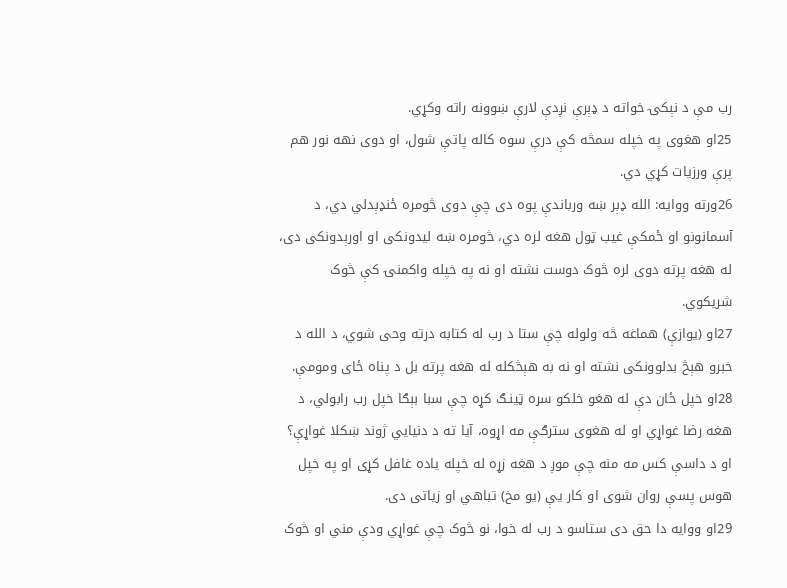رب مې د نېكۍ خواته د ډېرې نږدې لارې ښوونه راته وكړي.
25او هغوى په خپله سمڅه كې درې سوه كاله پاتې شول، او دوى نهه نور هم پرې ورزيات كړي دي.
26ورته ووايه: الله ډېر ښه ورباندې پوه دى چې دوى څومره ځنډېدلي دي، د آسمانونو او ځمكې غيب ټول هغه لره دي، څومره ښه ليدونكى او اورېدونكى دى، له هغه پرته دوى لره څوک دوست نشته او نه په خپله واكمنۍ كې څوک شريكوي.
27او (يوازې) هماغه څه ولوله چې ستا د رب له كتابه درته وحى شوي، د الله د خبرو هېڅ بدلوونكى نشته او نه به هېڅكله له هغه پرته بل د پناه ځاى ومومې.
28او خپل ځان دې له هغو خلكو سره ټينـګ كړه چې سبا بېګا خپل رب رابولي، د هغه رضا غواړي او له هغوى سترګې مه اړوه، آيا ته د دنيايي ژوند ښكلا غواړې؟ او د داسې كس مه منه چې موږ د هغه زړه له خپله ياده غافل كړى او په خپل هوس پسې روان شوى او كار يې (يو مخ) تباهي او زياتى دى.
29او ووايه دا حق دى ستاسو د رب له خوا، نو څوک چې غواړي ودې مني او څوک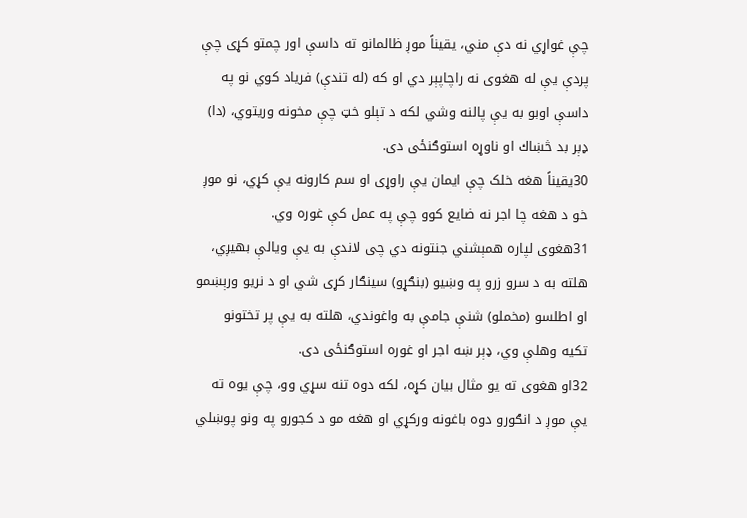چې غواړي نه دې مني، يقيناً موږ ظالمانو ته داسې اور چمتو كړى چې پردې يې له هغوى نه راچاپېر دي او كه (له تندې) فرياد كوي نو په داسې اوبو به يې پالنه وشي لكه د تېلو خټ چې مخونه وريتوي، (دا) ډېر بد څښاك او ناوړه استوګنځى دى.
30يقيناً هغه خلک چې ايمان يې راوړى او سم كارونه يې كړي، نو موږ خو د هغه چا اجر نه ضايع كوو چې په عمل كې غوره وي.
31هغوى لپاره همېشني جنتونه دي چى لاندې به يې ويالې بهيږي، هلته به د سرو زرو په وښيو (بنګړو) سينګار كړى شي او د نريو ورېښمو او اطلسو (مخملو) شنې جامې به واغوندي، هلته به يې پر تختونو تكيه وهلې وي، ډېر ښه اجر او غوره استوګنځى دى.
32او هغوى ته يو مثال بيان كړه، لكه دوه تنه سړي وو، چې يوه ته يې موږ د انګورو دوه باغونه وركړي او هغه مو د كجورو په ونو پوښلي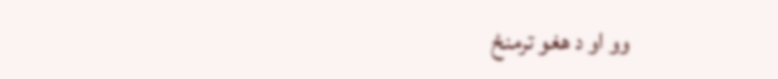وو او د هغو ترمنځ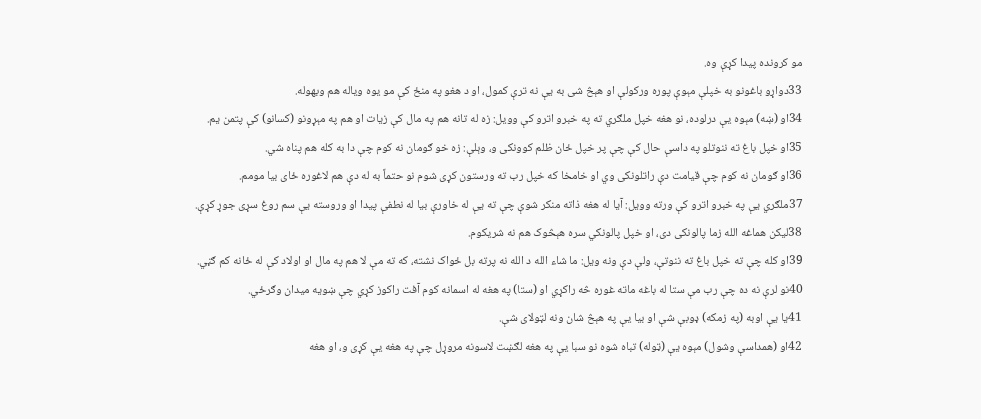مو كرونده پيدا كړې وه.
33دواړو باغونو به خپلې مېوې پوره وركولې او هېڅ شى به يې نه ترې كمول، او د هغو په منځ كې مو يوه وياله هم وبهوله.
34او (ښه) مېوه يې درلوده، نو هغه خپل ملګري ته په خبرو اترو كې وويل: زه له تانه هم په مال كې زيات او هم په مېړونو (کسانو) كې پتمن يم.
35او خپل باغ ته ننوتلو په داسې حال كې چې پر خپل ځان ظلم كوونكى و، وېلې: زه خو ګومان نه كوم چې دا به كله هم پناه شي.
36او ګومان نه كوم چې قيامت دې راتلونكى وي او خامخا كه خپل رب ته ورستون كړى شوم نو حتماً به له دې هم لاغوره ځاى بيا مومم.
37ملګري يې په خبرو اترو كې ورته وويل: آيا له هغه ذاته منكر شوې چې ته يې له خاورې بيا له نطفې پيدا او وروسته يې سم روغ سړى جوړ كړې.
38لیکن هماغه الله زما پالونکی دی، او خپل پالونکي سره هېڅوک هم نه شریکوم.
39او كله چې ته خپل باغ ته ننوتې، ولې دې ونه ويل: ما شاء الله د الله نه پرته بل ځواک نشته، كه ته مې لا هم په مال او اولاد كې له ځانه كم ګڼي.
40نو لرې نه ده چې رب مې ستا له باغه ماته غوره څه راكړي او (ستا) په هغه له اسمانه كوم آفت راكوز كړي چې ښویه ميدان وګرځي.
41يا يې اوبه (په زمكه) ډوبې شې او بيا يې په هېڅ شان ونه لټولاى شې.
42او (همداسې وشول) مېوه يې (ټوله) تباه شوه نو سبا يې په هغه لګښت لاسونه مروړل چې په هغه يې كړى و، او هغه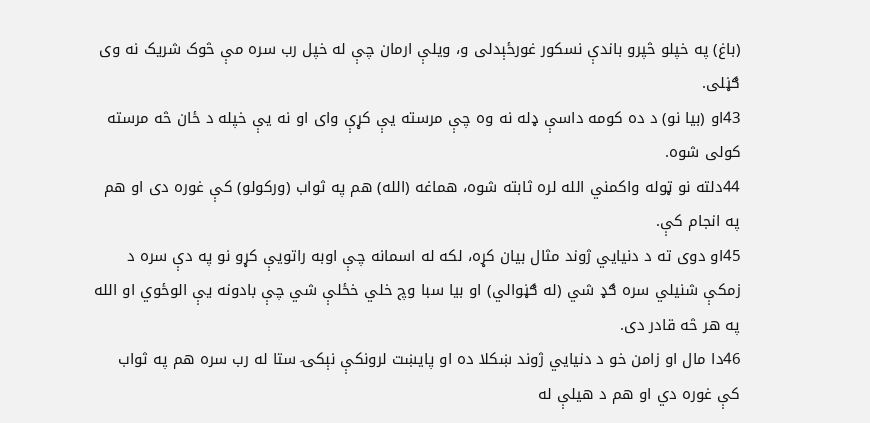(باغ) په خپلو څپرو باندې نسكور غورځېدلى و، ويلې ارمان چې له خپل رب سره مې څوک شريک نه وى ګڼلى.
43او (بيا نو) د ده كومه داسې ډله نه وه چې مرسته يې كړې واى او نه يې خپله د ځان څه مرسته كولى شوه.
44دلته نو ټوله واكمني الله لره ثابته شوه، هماغه (الله) هم په ثواب (وركولو) كې غوره دى او هم په انجام كې.
45او دوى ته د دنيايي ژوند مثال بيان كړه، لكه له اسمانه چې اوبه راتويې كړو نو په دې سره د زمكې شنيلي سره ګډ شي (له ګڼوالي) او بيا سبا وچ خلي خځلې شي چې بادونه يې الوځوي او الله په هر څه قادر دى.
46دا مال او زامن خو د دنيايي ژوند ښكلا ده او پايښت لرونكې نېكۍ ستا له رب سره هم په ثواب كې غوره دي او هم د هيلې له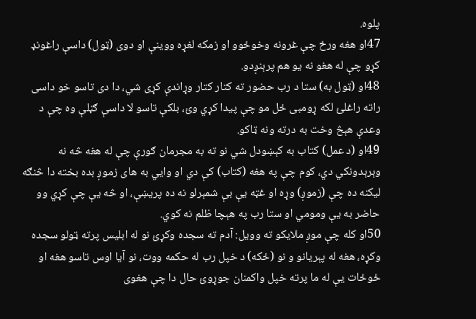پلوه.
47او هغه ورځ چې غرونه وخوځوو او زمكه لغړه ووينې او دوى (ټول) داسې راغونډ كړو چې له هغو نه يو هم پرېنږدو.
48او (ټول به) ستا د رب حضور ته كتار كتار وړاندې كړى شي، دا دى تاسو خو داسى راته راغلئ لكه ړومبى ځل مو چې پيدا كړي وئ، بلكې تاسو لا داسې ګڼلې وه چې د وعدې هېڅ وخت به درته ونه ټاكو.
49او (د عمل) كتاب به كېښودل شي نو ته به مجرمان ګورې چې له هغه څه نه وېرېدونكي دي، كوم چې په هغه (كتاب) كې دي او وايي به هاى زموږ بده بخته دا څنګه ليكنه ده چې (زموږ) وړه او غټه يې بې شمېرلو نه ده پريښې، او څه يې چې كړي وو حاضر به يې ومومي او ستا رب په هېچا ظلم نه كوي.
50او كله چې موږ ملايكو ته وويل: آدم ته سجده وكړئ نو له ابليس پرته ټولو سجده وكړه، هغه له پېريانو و نو (ځكه) د خپل رب له حكمه ووت، نو آيا اوس تاسو هغه او ځوځات يې له ما پرته خپل واكمنان جوړوئ حال دا چې هغوى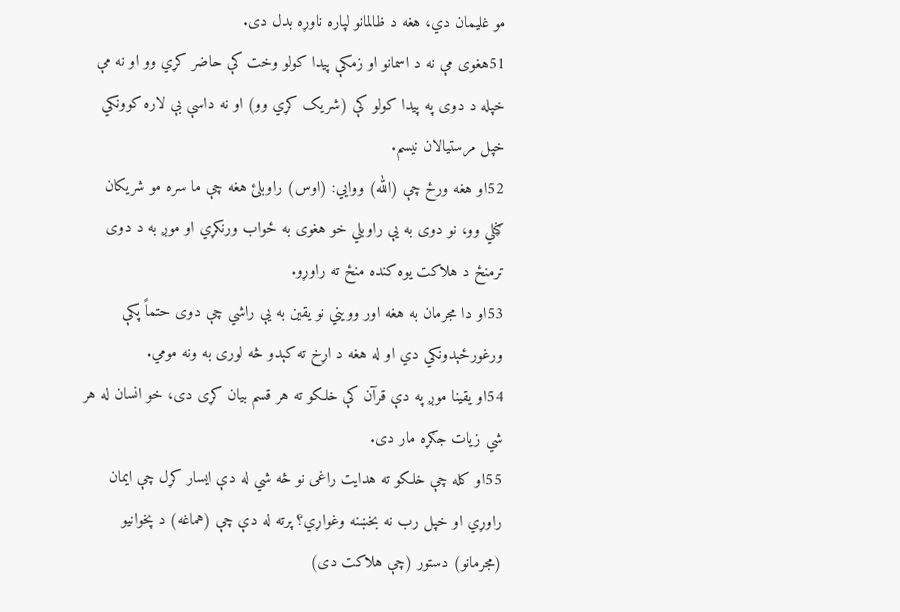مو غليمان دي، هغه د ظالمانو لپاره ناوړه بدل دى.
51هغوى مې نه د اسمانو او زمكې پيدا كولو وخت كې حاضر كړي وو او نه مې خپله د دوى په پيدا كولو كې (شريک كړي وو) او نه داسې بې لاره كوونكي خپل مرستيالان نيسم.
52او هغه ورځ چې (الله) ووايي: (اوس) راوبلئ هغه چې ما سره مو شريكان ګڼلي وو، نو دوى به يې راوبلي خو هغوى به ځواب ورنكړي او موږ به د دوى ترمنځ د هلاكت يوه كنده منځ ته راوړو.
53او دا مجرمان به هغه اور وويني نو يقين به يې راشي چې دوى حتماً پكې ورغورځېدونكي دي او له هغه د اړخ ته كېدو څه لورى به ونه مومي.
54او یقینا موږ په دې قرآن كې خلكو ته هر قسم بیان کړی دی، خو انسان له هر شي زيات جګړه مار دى.
55او كله چې خلكو ته هدايت راغى نو څه شي له دې ايسار كړل چې ايمان راوړي او خپل رب نه بخښنه وغواړي؟ پرته له دې چې (هماغه) د پخوانيو (مجرمانو) دستور (چې هلاكت دى)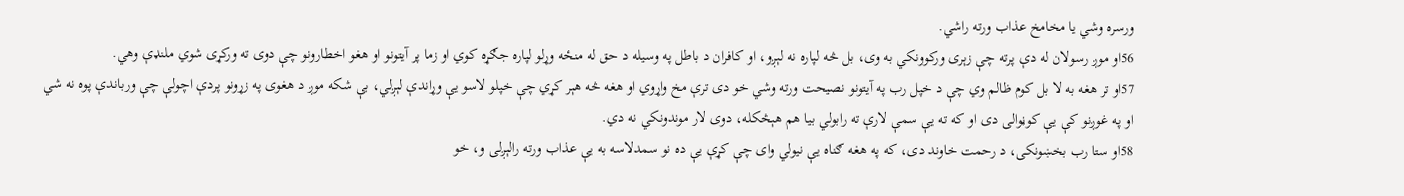ورسره وشي يا مخامخ عذاب ورته راشي.
56او موږ رسولان له دې پرته چې زېرى وركوونكي به وى، بل څه لپاره نه لېږو، او كافران د باطل په وسيله د حق له منځه وړلو لپاره جګړه كوي او زما پر آيتونو او هغو اخطارونو چې دوى ته وركړى شوي ملنډې وهي.
57او تر هغه به لا بل كوم ظالم وي چې د خپل رب په آيتونو نصيحت ورته وشي خو دى ترې مخ واړوي او هغه څه هېر كړي چې خپلو لاسو يې وړاندې لېږلي، بې شکه موږ د هغوى په زړونو پردې اچولې چې ورباندې پوه نه شي او په غوږنو كې يې كوڼوالى دى او كه ته يې سمې لارې ته رابولي بيا هم هېڅكله، دوى لار موندونكي نه دي.
58او ستا رب بخښونكى، د رحمت خاوند دى، كه په هغه ګناه يې نيولي واى چې كړې يې ده نو سمدلاسه به يې عذاب ورته رالېږلى و، خو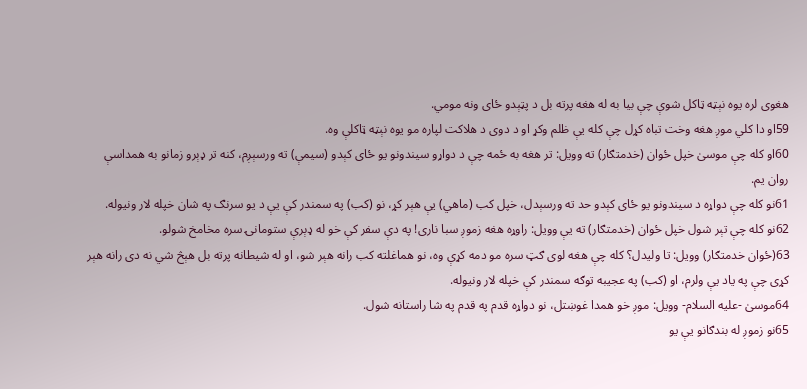هغوى لره يوه نېټه ټاکل شوې چې بيا به له هغه پرته بل د پټېدو ځاى ونه مومي.
59او دا كلي موږ هغه وخت تباه كړل چې كله يې ظلم وكړ او د دوى د هلاكت لپاره مو يوه نېټه ټاكلې وه.
60او كله چې موسىٰ خپل ځوان (خدمتګار) ته وويل: تر هغه به ځمه چې د دواړو سيندونو يو ځاى كېدو (سيمې) ته ورسېږم، كنه تر ډېرو زمانو به همداسې روان يم.
61نو كله چې دواړه د سيندونو يو ځاى كېدو حد ته ورسېدل، خپل كب (ماهي) يې هېر كړ، نو (کب) په سمندر كې يې د يو سرنګ په شان خپله لار ونيوله.
62نو كله چې تېر شول خپل ځوان (خدمتګار) ته يې وويل: راوړه هغه زموږ سبا نارى! په دې سفر كې خو له ډېرې ستومانۍ سره مخامخ شولو.
63(ځوان خدمتګار) وویل: تا وليدل؟ كله چې هغه لوى ګټ سره مو دمه كړې وه، نو هماغلته كب رانه هېر شو، او له شيطانه پرته بل هېڅ شي نه دى رانه هېر كړى چې په ياد يې ولرم، او (كب) په عجيبه توګه سمندر كې خپله لار ونيوله.
64موسىٰ -عليه السلام- وويل: موږ خو همدا غوښتل، نو دواړه قدم په قدم په شا راستانه شول.
65نو زموږ له بندګانو يې يو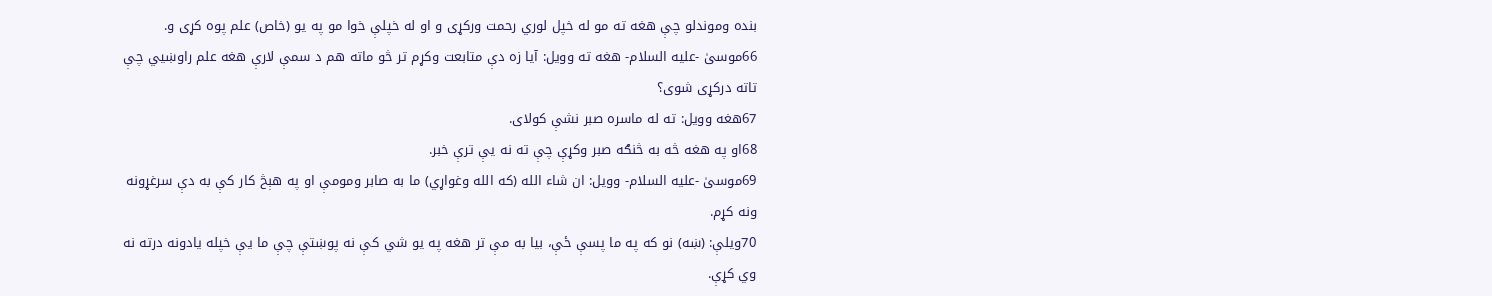بنده وموندلو چې هغه ته مو له خپل لوري رحمت وركړى و او له خپلې خوا مو په يو (خاص) علم پوه كړى و.
66موسىٰ -علیه السلام- هغه ته وويل: آيا زه دې متابعت وكړم تر څو ماته هم د سمې لارې هغه علم راوښيي چې تاته دركړى شوى؟
67هغه وویل: ته له ماسره صبر نشې كولاى.
68او په هغه څه به څنګه صبر وكړې چې ته نه يې ترې خبر.
69موسىٰ -علیه السلام- وويل: ان شاء الله (که الله وغواړي) ما به صابر ومومې او په هېڅ كار كې به دې سرغړونه ونه كړم.
70ويلې: (ښه) نو كه په ما پسې ځې، بيا به مې تر هغه په يو شي كې نه پوښتې چې ما يې خپله يادونه درته نه وي كړې.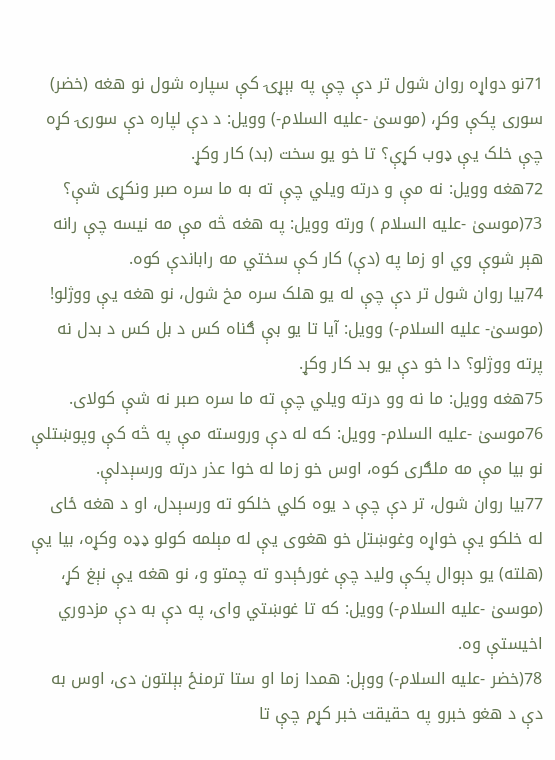71نو دواړه روان شول تر دې چې په بېړۍ كې سپاره شول نو هغه (خضر) سورى پكې وكړ، (موسىٰ -علیه السلام-) وويل: د دې لپاره دې سورۍ كړه چې خلک يې ډوب كړې؟ تا خو يو سخت (بد) كار وكړ.
72هغه وويل: نه مې و درته ويلي چې ته به ما سره صبر ونكړى شې؟
73(موسىٰ -علیه السلام ) ورته وويل: په هغه څه مې مه نيسه چې رانه هېر شوې وي او زما په (دې) كار كې سختي مه راباندې كوه.
74بيا روان شول تر دې چې له يو هلک سره مخ شول، نو هغه يې ووژلو! (موسىٰ- علیه السلام-) وويل: آيا تا يو بې ګناه كس د بل كس د بدل نه پرته ووژلو؟ دا خو دې يو بد كار وكړ.
75هغه وويل: ما نه وو درته ويلي چې ته ما سره صبر نه شې كولاى.
76موسىٰ -علیه السلام- وويل: كه له دې وروسته مې په څه كې وپوښتلې نو بيا مې مه ملګرى كوه، اوس خو زما له خوا عذر درته ورسېدلې.
77بيا روان شول، تر دې چې د يوه كلي خلكو ته ورسېدل، او د هغه ځاى له خلكو يې خواړه وغوښتل خو هغوى يې له مېلمه كولو ډډه وكړه، بيا يې (هلته) يو دېوال پكې وليد چې غورځېدو ته چمتو و، نو هغه يې نېغ كړ، (موسىٰ -علیه السلام-) وويل: كه تا غوښتي واى، په دې به دې مزدوري اخيستې وه.
78(خضر -عليه السلام-) ووېل: همدا زما او ستا ترمنځ بېلتون دى، اوس به دې د هغو خبرو په حقيقت خبر كړم چې تا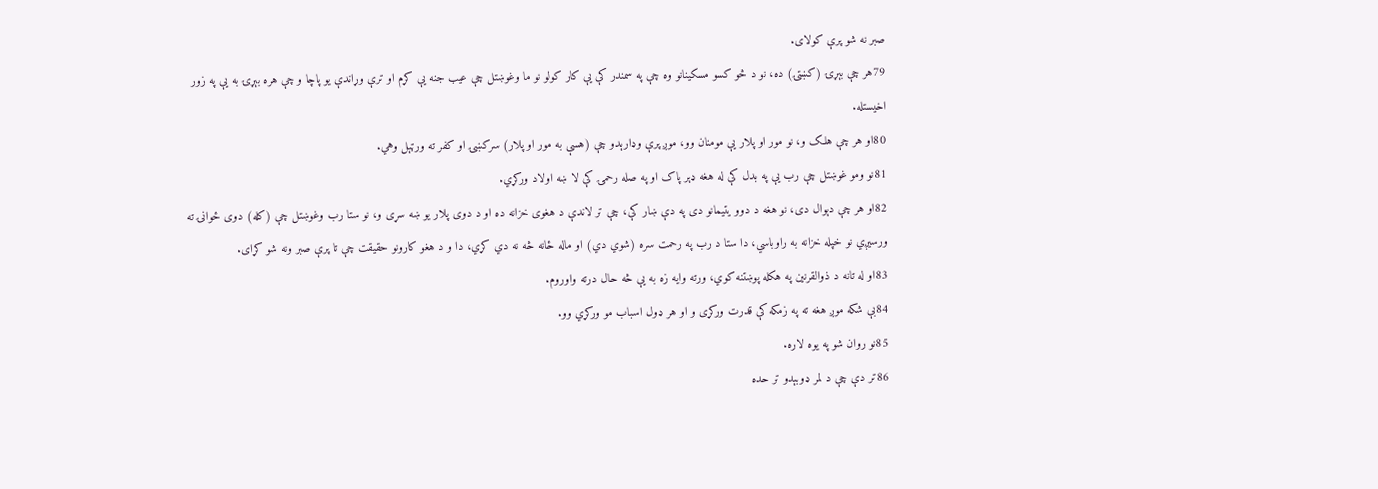صبر نه شو پرې كولاى.
79هر چې بېړۍ (کښتۍ) ده، نو د څو كسو مسكينانو وه چې په سمندر كې يې كار كولو نو ما وغوښتل چې عيب جنه يې كړم او ترې وړاندې يو پاچا و چې هره بېړۍ به يې په زور اخيستله.
80او هر چې هلک و، نو مور او پلار يې مومنان وو، موږ پرې وډارېدو چې (هسې به مور او پلار) سركښۍ او كفر ته ورټېل وهي.
81نو ومو غوښتل چې رب يې په بدل كې له هغه ډېر پاک او په صله رحمۍ كې لا ښه اولاد وركړي.
82او هر چې دېوال دی، نو هغه د دوو يتيمانو دی په دې ښار كې، چې تر لاندې د هغوى خزانه ده او د دوى پلار يو ښه سړى و، نو ستا رب وغوښتل چې (كله) دوى ځوانۍ ته ورسيږي نو خپله خزانه به راوباسي، دا ستا د رب په رحمت سره (شوي دي) او ماله ځانه څه نه دي كړي، دا و د هغو كارونو حقيقت چې تا پرې صبر ونه شو كړاى.
83او له تانه د ذوالقرنين په هكله پوښتنه کوي، ورته وايه زه به يې څه حال درته واوروم.
84بې شکه موږ هغه ته په زمكه كې قدرت وركړى و او هر ډول اسباب مو وركړي وو.
85نو روان شو په یوه لاره.
86تر دې چې د لمر ډوبېدو تر حده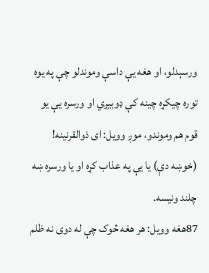ورسېدلو، او هغه يې داسې وموندلو چې په يوه توره چيكړه چينه كې ډوبيږي او ورسره يې يو قوم هم وموندو، موږ وويل: ای ذوالقرنينه! (خوښه دې) يا يې په عذاب كړه او يا ورسره ښه چلند ونيسه.
87هغه وويل: هر هغه څوک چې له دوى نه ظلم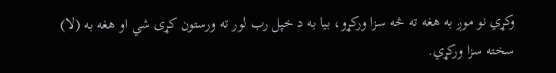وكړي نو موږ به هغه ته څه سزا وركړو، بيا به د خپل رب لور ته ورستون كړى شي او هغه به (لا) سخته سزا وركړي.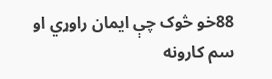88خو څوک چې ايمان راوړي او سم كارونه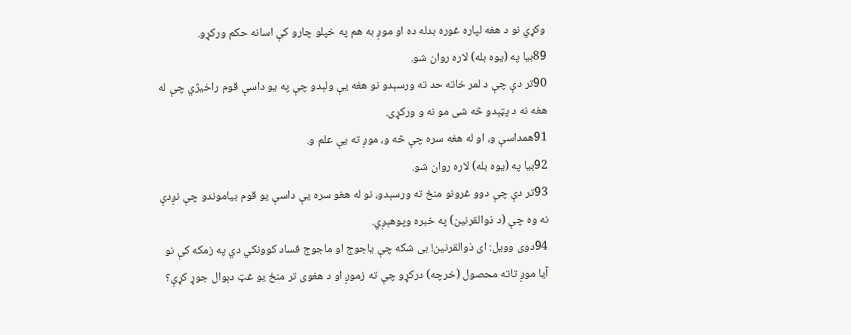وكړي نو د هغه لپاره غوره بدله ده او موږ به هم په خپلو چارو كې اسانه حكم وركړو.
89بیا په (یوه بله) لاره روان شو.
90تر دې چې د لمر خاته حد ته ورسېدو نو هغه يې ولېدو چې په يو داسې قوم راخيژي چې له هغه نه د پټېدو څه شى مو نه و وركړى.
91همداسې و، او له هغه سره چې څه و، موږ ته يې علم و.
92بیا په (یوه بله) لاره روان شو.
93تر دې چې دوو غرونو منځ ته ورسېدو، نو له هغو سره يې داسې يو قوم بياموندو چې نږدې نه وه چې (د ذوالقرنين) په خبره وپوهېږي.
94دوی وویل: ای ذوالقرنین! بی شکه چې یاجوج او ماجوج فساد کوونکي دي په زمکه کې نو آیا موږ تاته محصول (خرچه) درکړو چې ته زموږ او د هغوی تر منځ یو غټ دېوال جوړ کړې؟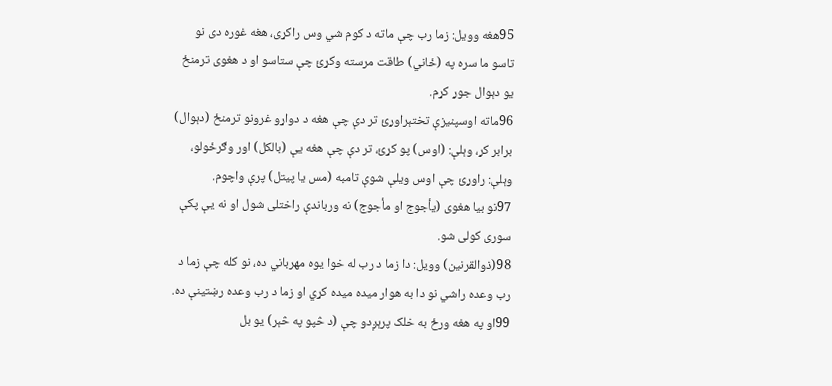95هغه وويل: زما رب چې ماته د كوم شي وس راكړى، هغه غوره دى نو تاسو ما سره په (ځاني) طاقت مرسته وكړئ چې ستاسو او د هغوی ترمنځ يو دېوال جوړ كړم.
96ماته اوسپنيزې تختېراوړئ تر دې چې هغه د دواړو غرونو ترمنځ (دېوال) برابر كړ، وېلې: (اوس) پو كړئ، تر دې چې هغه يې (بالكل) اور وګرځولو، وېلې: راوړئ چې اوس ويلې شوې تامبه (مس یا پیتل) پرې واچوم.
97نو بيا هغوى (يأجوج او مأجوج) نه ورباندې راختلى شول او نه يې پكې سورى كولى شو.
98(ذوالقرنين) وويل: دا زما د رب له خوا يوه مهرباني ده، نو كله چې زما د رب وعده راشي نو دا به هوار ميده ميده كړي او زما د رب وعده رښتينې ده.
99او په هغه ورځ به خلک پرېږدو چې (د څپو په څېر) يو بل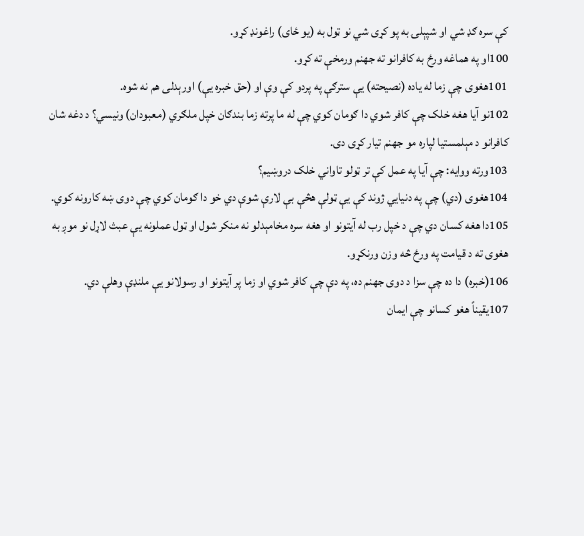كې سره ګډ شي او شپېلۍ به پو كړى شي نو ټول به (يو ځاى) راغونډ كړو.
100او په هماغه ورځ به كافرانو ته جهنم ورمخې ته كړو.
101هغوى چې زما له ياده (نصيحته) يې سترګې په پردو كې وې او (حق خبره يې) اورېدلى هم نه شوه.
102نو آيا هغه خلک چې كافر شوي دا ګومان کوي چې له ما پرته زما بندګان خپل ملګري (معبودان) ونيسي؟ د دغه شان كافرانو د مېلمستيا لپاره مو جهنم تيار كړى دى.
103ورته ووايه: چې آيا په عمل كې تر ټولو تاواني خلک دروښيم؟
104هغوى (دي) چې په دنيايي ژوند كې يې ټولې هڅې بې لارې شوې دي خو دا ګومان كوي چې دوى ښه كارونه كوي.
105دا هغه كسان دي چې د خپل رب له آيتونو او هغه سره مخامېدلو نه منكر شول او ټول عملونه يې عبث لاړل نو موږ به هغوى ته د قيامت په ورځ څه وزن ورنكړو.
106(خبره) دا ده چې سزا د دوی جهنم ده، په دې چې كافر شوي او زما پر آيتونو او رسولانو يې ملنډې وهلې دي.
107يقيناً هغو كسانو چې ايمان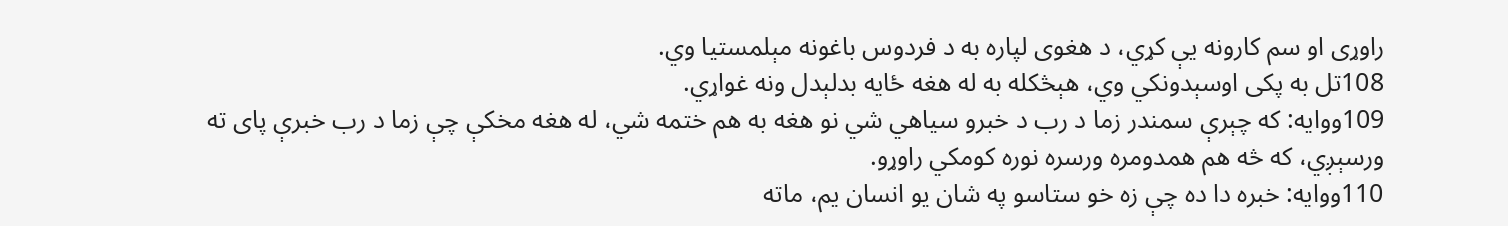راوړى او سم كارونه يې كړي، د هغوى لپاره به د فردوس باغونه مېلمستيا وي.
108تل به پكى اوسېدونكي وي، هېڅكله به له هغه ځايه بدلېدل ونه غواړي.
109ووايه: كه چېرې سمندر زما د رب د خبرو سياهي شي نو هغه به هم ختمه شي، له هغه مخكې چې زما د رب خبرې پاى ته ورسېږي، كه څه هم همدومره ورسره نوره كومكي راوړو.
110ووايه: خبره دا ده چې زه خو ستاسو په شان يو انسان يم، ماته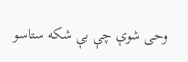وحى شوې چې بې شكه ستاسو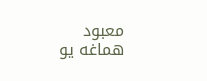معبود هماغه يو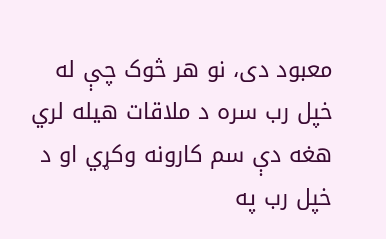معبود دى، نو هر څوک چې له خپل رب سره د ملاقات هيله لري هغه دې سم كارونه وكړي او د خپل رب په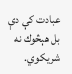عبادت كې دې بل هېڅوك نه شريكوي.